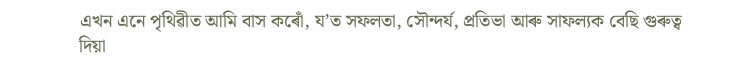এখন এনে পৃথিৱীত আমি বাস কৰোঁ, য’ত সফলতা, সৌন্দৰ্য, প্ৰতিভা আৰু সাফল্যক বেছি গুৰুত্ব দিয়া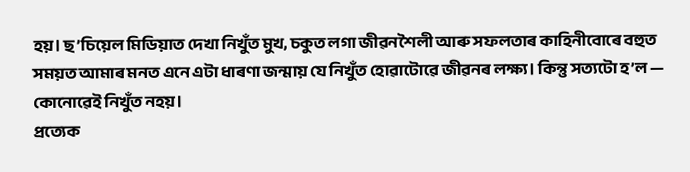হয়। ছ’চিয়েল মিডিয়াত দেখা নিখুঁত মুখ, চকুত লগা জীৱনশৈলী আৰু সফলতাৰ কাহিনীবোৰে বহুত সময়ত আমাৰ মনত এনে এটা ধাৰণা জন্মায় যে নিখুঁত হোৱাটোৱে জীৱনৰ লক্ষ্য। কিন্তু সত্যটো হ’ল — কোনোৱেই নিখুঁত নহয়।
প্ৰত্যেক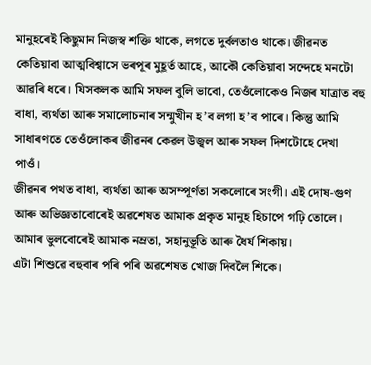মানুহৰেই কিছুমান নিজস্ব শক্তি থাকে, লগতে দুৰ্বলতাও থাকে। জীৱনত কেতিয়াবা আত্মবিশ্বাসে ভৰপূৰ মুহূৰ্ত আহে, আকৌ কেতিয়াবা সন্দেহে মনটো আৱৰি ধৰে। যিসকলক আমি সফল বুলি ভাবো, তেওঁলোকেও নিজৰ যাত্ৰাত বহু বাধা, ব্যৰ্থতা আৰু সমালোচনাৰ সন্মুখীন হ’ব লগা হ’ব পাৰে। কিন্তু আমি সাধাৰণতে তেওঁলোকৰ জীৱনৰ কেৱল উজ্বল আৰু সফল দিশটোহে দেখা পাওঁ।
জীৱনৰ পথত বাধা, ব্যৰ্থতা আৰু অসম্পূৰ্ণতা সকলোৰে সংগী। এই দোষ-গুণ আৰু অভিজ্ঞতাবোৰেই অৱশেষত আমাক প্ৰকৃত মানুহ হিচাপে গঢ়ি তোলে। আমাৰ ভুলবোৰেই আমাক নম্ৰতা, সহানুভূতি আৰু ধৈৰ্য শিকায়।
এটা শিশুৱে বহুবাৰ পৰি পৰি অৱশেষত খোজ দিবলৈ শিকে।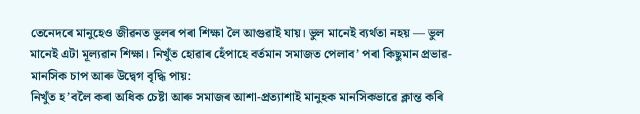তেনেদৰে মানুহেও জীৱনত ভুলৰ পৰা শিক্ষা লৈ আগুৱাই যায়। ভুল মানেই ব্যৰ্থতা নহয় — ভুল মানেই এটা মূল্যৱান শিক্ষা। নিখুঁত হোৱাৰ হেঁপাহে বৰ্তমান সমাজত পেলাব’ পৰা কিছুমান প্ৰভাৱ-
মানসিক চাপ আৰু উদ্বেগ বৃদ্ধি পায়:
নিখুঁত হ’বলৈ কৰা অধিক চেষ্টা আৰু সমাজৰ আশা-প্ৰত্যাশাই মানুহক মানসিকভাৱে ক্লান্ত কৰি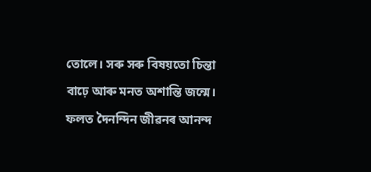তোলে। সৰু সৰু বিষয়তো চিন্তা বাঢ়ে আৰু মনত অশান্তি জন্মে। ফলত দৈনন্দিন জীৱনৰ আনন্দ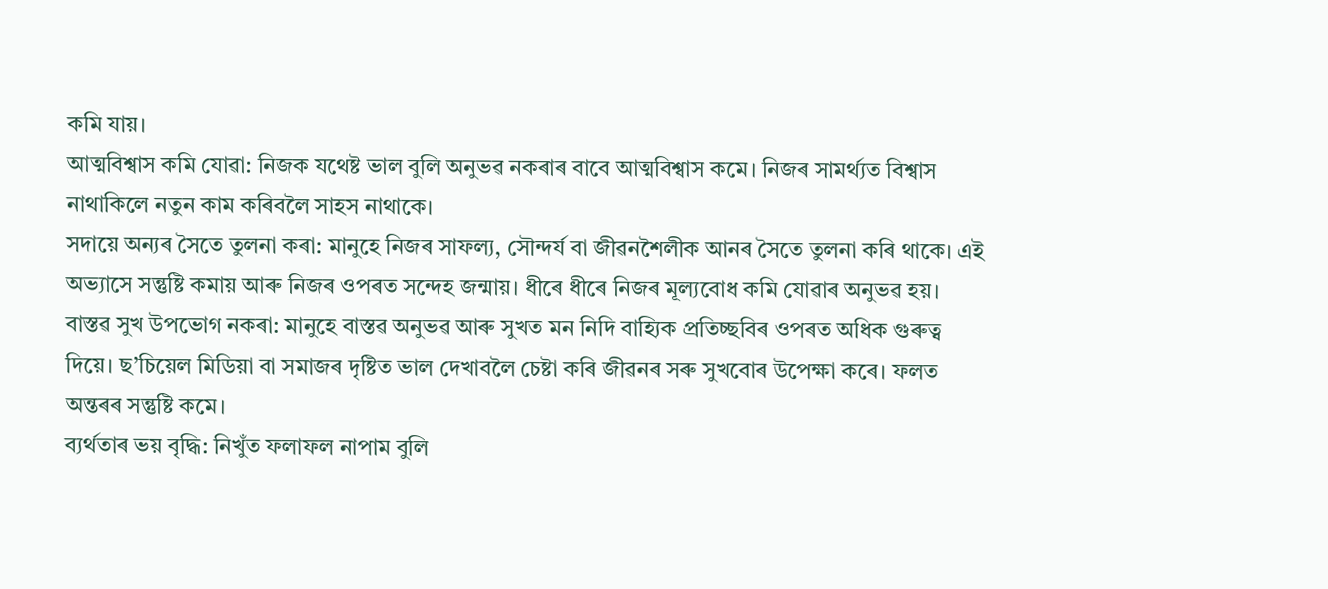কমি যায়।
আত্মবিশ্বাস কমি যোৱা: নিজক যথেষ্ট ভাল বুলি অনুভৱ নকৰাৰ বাবে আত্মবিশ্বাস কমে। নিজৰ সামৰ্থ্যত বিশ্বাস নাথাকিলে নতুন কাম কৰিবলৈ সাহস নাথাকে।
সদায়ে অন্যৰ সৈতে তুলনা কৰা: মানুহে নিজৰ সাফল্য, সৌন্দৰ্য বা জীৱনশৈলীক আনৰ সৈতে তুলনা কৰি থাকে। এই অভ্যাসে সন্তুষ্টি কমায় আৰু নিজৰ ওপৰত সন্দেহ জন্মায়। ধীৰে ধীৰে নিজৰ মূল্যবোধ কমি যোৱাৰ অনুভৱ হয়।
বাস্তৱ সুখ উপভোগ নকৰা: মানুহে বাস্তৱ অনুভৱ আৰু সুখত মন নিদি বাহ্যিক প্ৰতিচ্ছবিৰ ওপৰত অধিক গুৰুত্ব দিয়ে। ছ’চিয়েল মিডিয়া বা সমাজৰ দৃষ্টিত ভাল দেখাবলৈ চেষ্টা কৰি জীৱনৰ সৰু সুখবোৰ উপেক্ষা কৰে। ফলত অন্তৰৰ সন্তুষ্টি কমে।
ব্যৰ্থতাৰ ভয় বৃদ্ধি: নিখুঁত ফলাফল নাপাম বুলি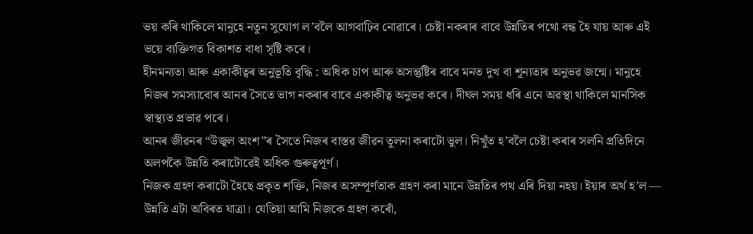ভয় কৰি থাকিলে মানুহে নতুন সুযোগ ল’বলৈ আগবাঢ়িব নোৱাৰে। চেষ্টা নকৰাৰ বাবে উন্নতিৰ পথো বন্ধ হৈ যায় আৰু এই ভয়ে ব্যক্তিগত বিকাশত বাধা সৃষ্টি কৰে।
হীনমন্যতা আৰু একাকীত্বৰ অনুভূতি বৃদ্ধি : অধিক চাপ আৰু অসন্তুষ্টিৰ বাবে মনত দুখ বা শূন্যতাৰ অনুভৱ জন্মে। মানুহে নিজৰ সমস্যাবোৰ আনৰ সৈতে ভাগ নকৰাৰ বাবে একাকীত্ব অনুভৱ কৰে। দীঘল সময় ধৰি এনে অৱস্থা থাকিলে মানসিক স্বাস্থ্যত প্ৰভাৱ পৰে।
আনৰ জীৱনৰ “উজ্বল অংশ”ৰ সৈতে নিজৰ বাস্তৱ জীৱন তুলনা কৰাটো ভুল। নিখুঁত হ’বলৈ চেষ্টা কৰাৰ সলনি প্ৰতিদিনে অলপকৈ উন্নতি কৰাটোৱেই অধিক গুৰুত্বপূৰ্ণ।
নিজক গ্ৰহণ কৰাটো হৈছে প্ৰকৃত শক্তি, নিজৰ অসম্পূৰ্ণতাক গ্ৰহণ কৰা মানে উন্নতিৰ পথ এৰি দিয়া নহয়। ইয়াৰ অৰ্থ হ’ল — উন্নতি এটা অবিৰত যাত্ৰা। যেতিয়া আমি নিজকে গ্ৰহণ কৰোঁ,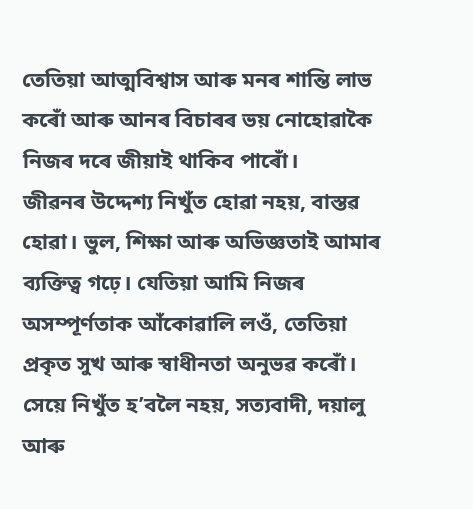তেতিয়া আত্মবিশ্বাস আৰু মনৰ শান্তি লাভ কৰোঁ আৰু আনৰ বিচাৰৰ ভয় নোহোৱাকৈ নিজৰ দৰে জীয়াই থাকিব পাৰোঁ।
জীৱনৰ উদ্দেশ্য নিখুঁত হোৱা নহয়, বাস্তৱ হোৱা। ভুল, শিক্ষা আৰু অভিজ্ঞতাই আমাৰ ব্যক্তিত্ব গঢ়ে। যেতিয়া আমি নিজৰ অসম্পূৰ্ণতাক আঁকোৱালি লওঁ, তেতিয়া প্ৰকৃত সুখ আৰু স্বাধীনতা অনুভৱ কৰোঁ।
সেয়ে নিখুঁত হ’বলৈ নহয়, সত্যবাদী, দয়ালু আৰু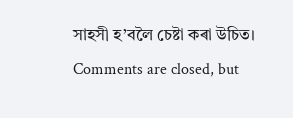সাহসী হ’বলৈ চেষ্টা কৰা উচিত।
Comments are closed, but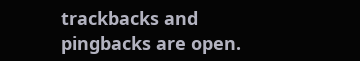trackbacks and pingbacks are open.